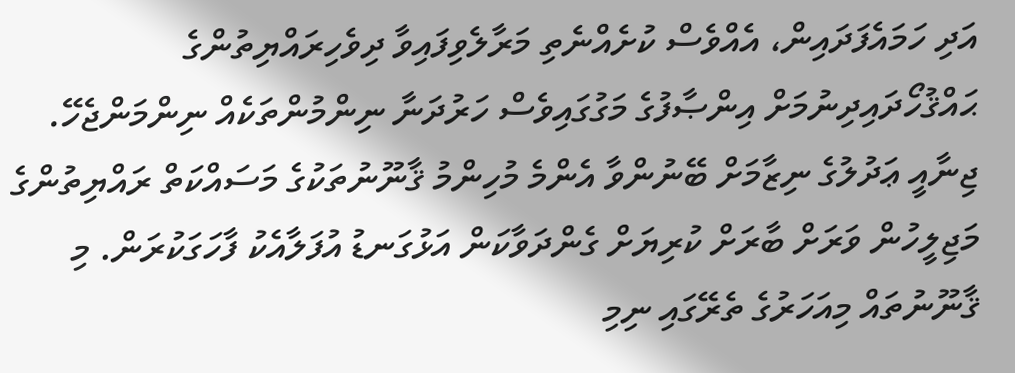އަދި ހަމައެފަދައިން، އެއްވެސް ކުށެއްނެތި މަރާލެވިފައިވާ ދިވެހިރައްޔިތުންގެ ޙައްޤުހޯދައިދިނުމަށް އިންޞާފުގެ މަގުގައިވެސް ހަރުދަނާ ނިންމުންތަކެއް ނިންމަންޖެހޭ. ޖިނާއީ ޢަދުލުގެ ނިޒާމަށް ބޭނުންވާ އެންމެ މުހިންމު ޤާނޫނުތަކުގެ މަސައްކަތް ރައްޔިތުންގެ މަޖިލީހުން ވަރަށް ބާރަށް ކުރިޔަށް ގެންދަވާކަން އަޅުގަނޑު އުފަލާއެކު ފާހަގަކުރަން. މި ޤާނޫނުތައް މިއަހަރުގެ ތެރޭގައި ނިމި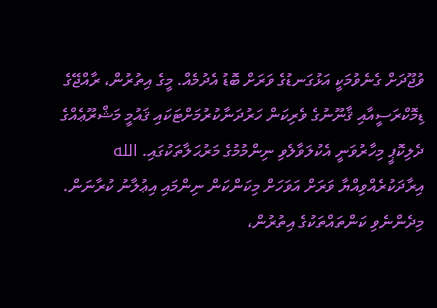ވުޖޫދަށް ގެނެވުމަކީ އަޅުގަނޑުގެ ވަރަށް ބޮޑު އެދުމެއް. މީގެ އިތުރުން، ރާއްޖޭގެ ޑިމޮކްރަސީއާއި ޤާނޫނުގެ ވެރިކަން ހަރުދަނާކުރުމަށްޓަކައި ޤައުމީ މަޝްރޫޢެއްގެ ދެލިކޮޕީ މިހާރުވަނީ އެކުލަވާލެވި ނިންމުމުގެ މަރުޙަލާތަކުގައި. الله އިރާދަކުރެއްވިއްޔާ ވަރަށް އަވަހަށް މިކަންކަން ނިންމައި އިޢުލާނު ކުރާނަން.
މިދެންނެވި ކަންތައްތަކުގެ އިތުރުން،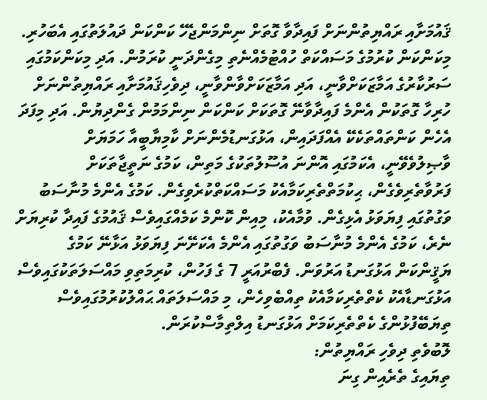ޤައުމަށާއި ރައްޔިތުންނަށް ފައިދާވާ ގޮތަށް ނިންމަންޖެހޭ ކަންކަން ދައުލަތުގައި އެބަހުރި. މިކަންކަން ކުރުމުގެ މަސައްކަތް ހުއްޓުމެއްނެތި މިގެންދަނީ ކުރަމުން. އަދި މިކަންކަމުގައި ސަރުކާރުގެ އަމާޒަކަށްވާނީ، އަދި އަމާޒަކަށްވާންވާނީ، ދިވެހިޤައުމަށާއި ރައްޔިތުންނަށް ހުރިހާ ގޮތަކުން އެންމެ ފައިދާވާނޭ ގޮތަކަށް ކަންކަން ނިންމަމުން ގެންދިޔުން. އަދި މިފަދަ އެހެން ކަންތައްތަކެކޭ އެއްފަދައިން، އަޅުގަނޑުމެންނަށް ކާމިޔާބީއާ ހަމަޔަށް ވާޞިލުވެވޭނީ، އެކަމުގައި އޮންނަ އުސޫލުތަކުގެ މަތިން، ކަމުގެ ނަތީޖާތަކަށް ފަރުވާތެރިވެގެން، ޙިކުމަތްތެރިކަމާއެކު މަސައްކަތްކުރެވިގެން. ކަމުގެ އެންމެ މުނާސަބު ވަގުތުގައި ފިޔަވަޅު އެޅިގެން. ވުމާއެކު، މިއިން ކޮންމެ ކަމެއްގައިވެސް ޤައުމުގެ ފައިދާ ކުރިޔަށް ނެރެ، ކަމުގެ އެންމެ މުނާސަބު ވަގުތުގައި އެންމެ އެކަށޭނަ ފިޔަވަޅު އަޅާނޭ ކަމުގެ ޔަޤީންކަން އަޅުގަނޑު އަރުވަން. ފެބްރުއަރީ 7 ގެ ފަހުން، ކުރިމަތިވި މައްސަލަތަކުގައިވެސް އަޅުގަނޑާއެކު ކެތްތެރިކަމާއެކު ތިއްބެވިހެން، މި މައްސަލަތައް ޙައްލުކުރުމުގައިވެސް ތިޔަބޭފުޅުންގެ ކެތްތެރިކަމަށް އަޅުގަނޑު އިލްތިމާސްކުރަން.
ލޮބުވެތި ދިވެހި ރައްޔިތުން:
ތިޔައިގެ ތެރެއިން ގިނަ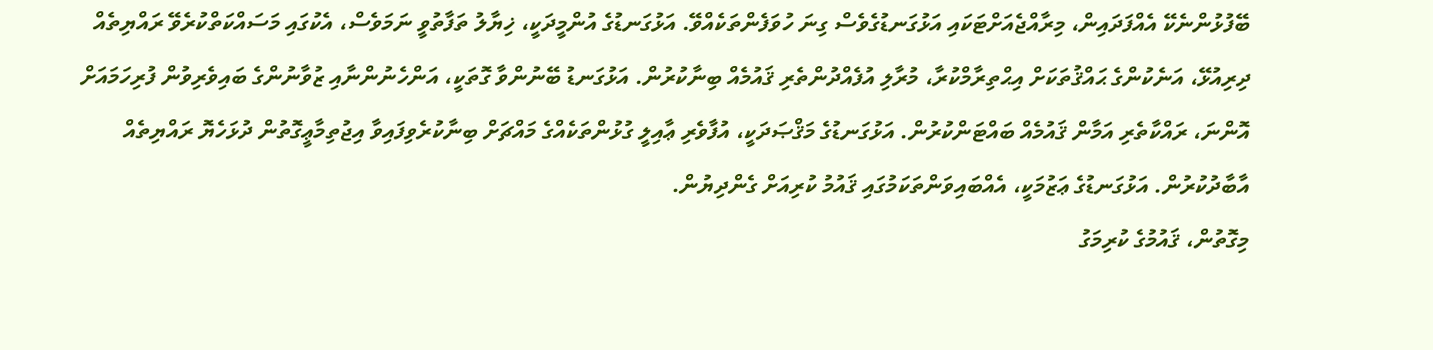ބޭފުޅުންނެކޭ އެއްފަދައިން، މިރާއްޖެއަށްޓަކައި އަޅުގަނޑުގެވެސް ގިނަ ހުވަފެންތަކެއްވޭ. އަޅުގަނޑުގެ އުންމީދަކީ، ޚިޔާލު ތަފާތުވީ ނަމަވެސް، އެކުގައި މަސައްކަތްކުރެވޭ ރައްޔިތެއް ދިރިއުޅޭ، އަނެކުންގެ ޙައްޤުތަކަށް އިޙްތިރާމްކުރާ، މުރާލި އުފެއްދުންތެރި ޤައުމެއް ބިނާކުރުން. އަޅުގަނޑު ބޭނުންވާ ގޮތަކީ، އަންހެނުންނާއި ޒުވާނުންގެ ބައިވެރިވުން ފުރިހަމައަށް އޮންނަ، ރައްކާތެރި އަމާން ޤައުމެއް ބައްޓަންކުރުން. އަޅުގަނޑުގެ މަޤްޞަދަކީ، އުފާވެރި ޢާއިލީ ގުޅުންތަކެއްގެ މައްޗަށް ބިނާކުރެވިފައިވާ އިޖުތިމާޢީގޮތުން ދުޅަހެޔޮ ރައްޔިތެއް އާބާދުކުރުން. އަޅުގަނޑުގެ ޢަޒުމަކީ، އެއްބައިވަންތަކަމުގައި ޤައުމު ކުރިއަށް ގެންދިޔުން.
މިގޮތުން، ޤައުމުގެ ކުރިމަގު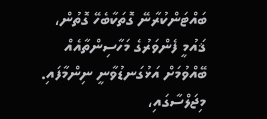ބައްޓަންކުރާނޭ ގޮތަކާބެހޭ ގޮތުން، ޤައުމީ ފެންވަރުގެ މަހާސިންތާއެއް ބޭއްވުމަށް އަޅުގަނޑުވާނީ ނިންމާފައި. މިޖަލްސާގައި،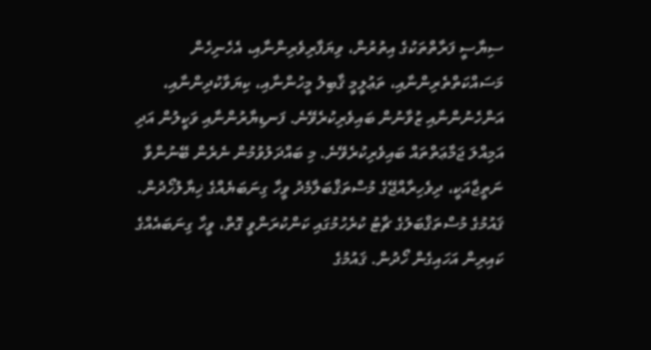ސިޔާސީ ފަރާތްތަކުގެ އިތުރުން، ވިޔަފާރިވެރިންނާއި، އެހެނިހެން މަސައްކަތްތެރިންނާއި، ތަޢުލީމީ ޤާބިލު މީހުންނާއި، ކިޔަވާކުދިންނާއި، އަންހެނުންނާއި ޒުވާނުން ބައިވެރިކުރެވޭނެ. ފަނޑިޔާރުންނާއި ވަކީލުން އަދި އަމިއްލަ ޖަމާޢަތްތައް ބައިވެރިކުރެވޭނެ. މި ބައްދަލުވުމުން ނެރެން ބޭނުންވާ ނަތީޖާއަކީ، ދިވެހިރާއްޖޭގެ މުސްތަޤްބަލާމެދު ވީހާ ގިނަބަޔެއްގެ ޚިޔާލުހޯދުން. ޤައުމުގެ މުސްތަޤްބަލުގެ ޗާޓު ކުރެހުމުގައި ކަންކުރަންވީ ގޮތް، ވީހާ ގިނަބައެއްގެ ކައިރިން އަހައިގެން ހޯދުން. ޤައުމުގެ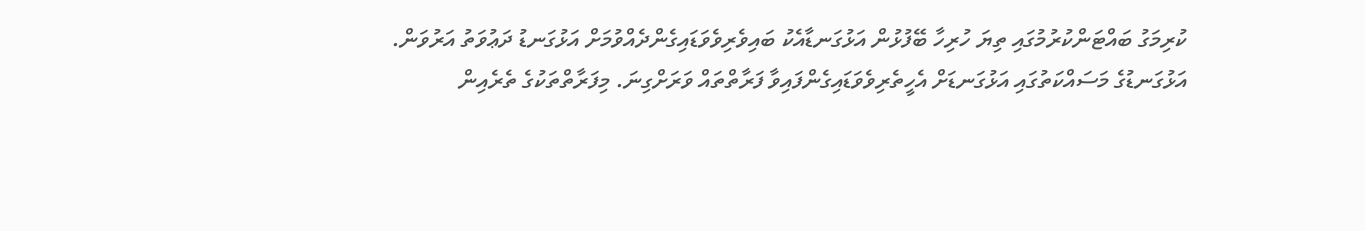ކުރިމަގު ބައްޓަންކުރުމުގައި ތިޔަ ހުރިހާ ބޭފުޅުން އަޅުގަނޑާއެކު ބައިވެރިވެވަޑައިގެންދެއްވުމަށް އަޅުގަނޑު ދަޢުވަތު އަރުވަން.
އަޅުގަނޑުގެ މަސައްކަތުގައި އަޅުގަނޑަށް އެހީތެރިވެވަޑައިގެންފައިވާ ފަރާތްތައް ވަރަށްގިނަ. މިފަރާތްތަކުގެ ތެރެއިން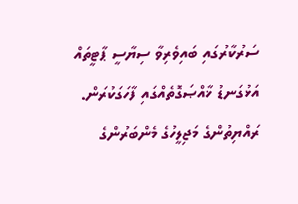ސަރުކާރުގައި ބައިވެރިވާ ސިޔާސީ ޕާޓީތައް އަޅުގަނޑު ޚާއްޞަގޮތެއްގައި ފާހަގަކުރަން. ރައްޔިތުންގެ މަޖިލީހުގެ މެންބަރުންގެ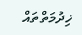ޚިދުމަތްތައް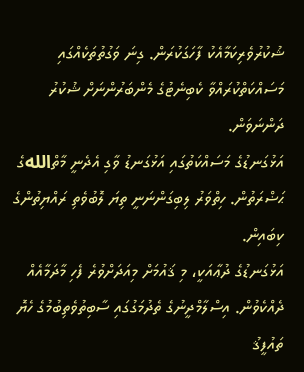ޝުކުރުވެރިކަމާއެކު ފާހަގަކުރަން. ގިނަ ވަގުތުތަކެއްގައި މަސައްކަތްކުރައްވާ ކެބިނެޓުގެ މެންބަރުންނަށް ޝުކުރު ދަންނަވަން.
އަޅުގަނޑުގެ މަސައްކަތުގައި އަޅުގަނޑު ވާގި އެދެނީ މާތްاللهގެ ޙަޟްރަތުން. ހިތްވަރު ލިބިގަންނަނީ ތިޔަ ލޮބުވެތި ރައްޔިތުންގެ ކިބައިން.
އަޅުގަނޑުގެ ދުޢާއަކީ، މި ޤައުމަށް މިއަދަށްވުރެ ފެހި މާދަމާއެއް ދެއްކެވުން. އިސްލާމްދީނުގެ ތެދުމަގުގައި ސާބިތުވެތިބުމުގެ ހެޔޮ ތައުފީޤު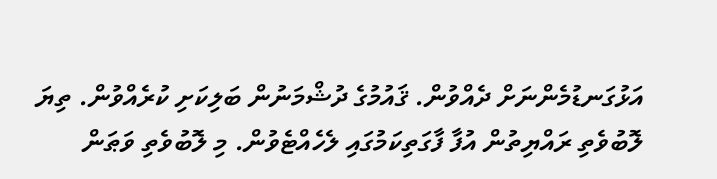އަޅުގަނޑުމެންނަށް ދެއްވުން. ޤައުމުގެ ދުޝްމަނުން ބަލިކަށި ކުރެއްވުން. ތިޔަ ލޮބުވެތި ރައްޔިތުން އުފާ ފާގަތިކަމުގައި ލެހެއްޓެވުން. މި ލޮބުވެތި ވަޠަން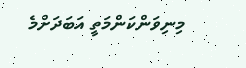މިނިވަންކަންމަތީ އަބަދަށްމެ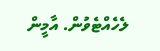ލެހެއްޓެވުން. އާމީން